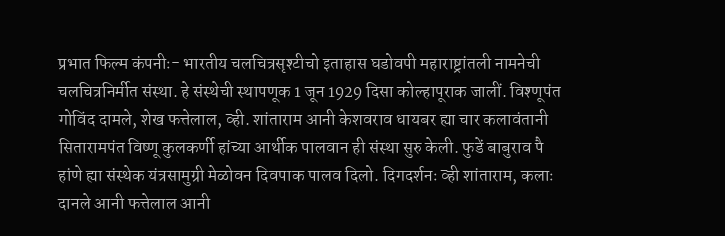प्रभात फिल्म कंपनीः- भारतीय चलचित्रसृश्टीचो इताहास घडोवपी महाराष्ट्रांतली नामनेची चलचित्रनिर्मीत संस्था. हे संस्थेची स्थापणूक 1 जून 1929 दिसा कोल्हापूराक जालीं. विश्णूपंत गोविंद दामले, शेख फत्तेलाल, व्ही. शांताराम आनी केशवराव धायबर ह्या चार कलावंतानी सितारामपंत विष्णू कुलकर्णी हांच्या आर्थीक पालवान ही संस्था सुरु केली. फुडें बाबुराव पै हांणे ह्या संस्थेक यंत्रसामुग्री मेळोवन दिवपाक पालव दिलो. दिगदर्शनः व्ही शांताराम, कलाः दानले आनी फत्तेलाल आनी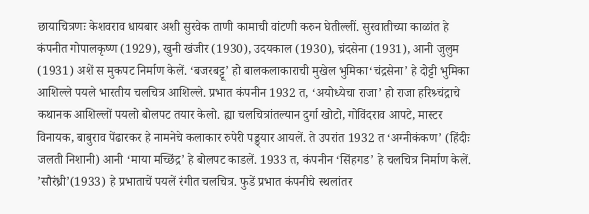छायाचित्रणः केशवराव धायबार अशी सुरवेक ताणी कामाची वांटणी करुन घेतील्लीं. सुरवातीच्या काळांत हे कंपनीत गोपालकृष्ण (1929), खुनी खंजीर (1930), उदयकाल (1930), च्रंदसेना (1931), आनी जुलुम (1931) अशें स मुकपट निर्माण केलें. ‘बजरबट्टू’ हो बालकलाकाराची मुखेल भुमिका‘चंद्रसेना’ हे दोट्टी भुमिका आशिल्ले पयले भारतीय चलचित्र आशिल्ले. प्रभात कंपनीन 1932 त, ‘अयोध्येचा राजा’ हो राजा हरिश्र्चंद्राचे कथानक आशिल्लों पयलो बोलपट तयार केलो. ह्या चलचित्रांतल्यान दुर्गा खोटो, गोविंदराव आपटे, मास्टर विनायक, बाबुराव पेंढारकर हे नामनेचे कलाकार रुपेरी पड्ड्यार आयलें. ते उपरांत 1932 त ‘अग्नीकंकण’ (हिंदीः जलती निशानी) आनी ‘माया मच्छिंद्र’ हे बोलपट काडलें. 1933 त, कंपनीन ‘सिंहगड’ हे चलचित्र निर्माण केलें. ’सौरंध्री’(1933) हे प्रभाताचें पयलें रंगीत चलचित्र. फुडें प्रभात कंपनीचे स्थलांतर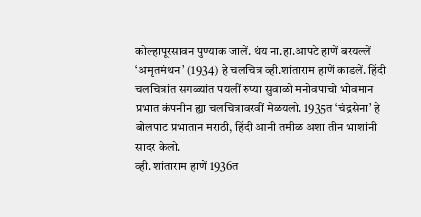कोल्हापूरसावन पुण्याक जालें. थंय ना.हा.आपटे हाणें बरयल्लें ‘अमृतमंथन’ (1934) हे चलचित्र व्ही.शांताराम हाणें काडलें. हिंदी चलचित्रांत सगळ्यांत पयलीं रुप्या सुवाळो मनोवपाचो भोवमान प्रभात कंपनीन ह्या चलचित्रावरवीं मेळयलो. 1935त ‘चंद्रसेना’ हे बोलपाट प्रभातान मराठी, हिंदी आनी तमीळ अशा तीन भाशांनी सादर केलो.
व्ही. शांताराम हाणें 1936त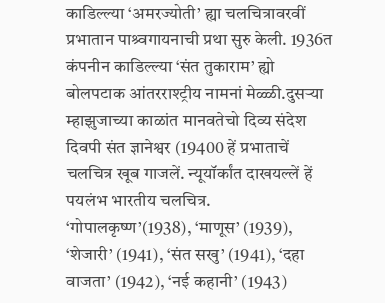काडिल्ल्या ‘अमरज्योती’ ह्या चलचित्रावरवीं प्रभातान पाश्र्वगायनाची प्रथा सुरु केली. 1936त कंपनीन काडिल्ल्या ‘संत तुकाराम’ ह्यो बोलपटाक आंतरराश्ट्रीय नामनां मेळ्ळी.दुसऱ्या म्हाझुजाच्या काळांत मानवतेचो दिव्य संदेश दिवपी संत ज्ञानेश्वर (19400 हें प्रभाताचें चलचित्र खूब गाजलें. न्यूयॉर्कांत दाखयल्लें हें पयलंभ भारतीय चलचित्र. ‘गोपालकृष्ण’(1938), ‘माणूस’ (1939), ‘शेजारी’ (1941), ‘संत सखु’ (1941), ‘दहा वाजता’ (1942), ‘नई कहानी’ (1943)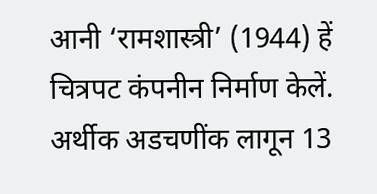आनी ‘रामशास्त्री’ (1944) हें चित्रपट कंपनीन निर्माण केलें.
अर्थीक अडचणींक लागून 13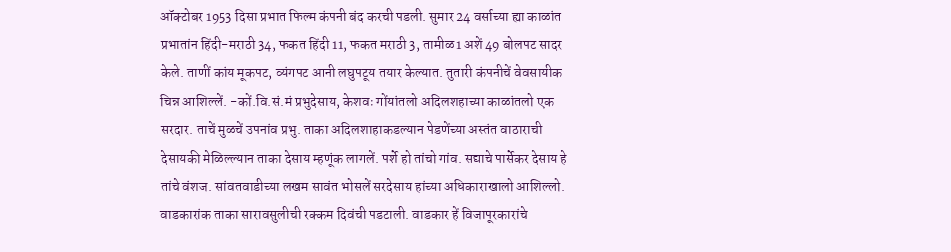ऑक्टोबर 1953 दिसा प्रभात फिल्म कंपनी बंद करची पडली. सुमार 24 वर्साच्या ह्या काळांत प्रभातांन हिंदी-मराठी 34, फकत हिंदी 11, फकत मराठी 3, तामीळ1 अशें 49 बोलपट सादर केले. ताणीं कांय मूकपट, व्यंगपट आनी लघुपटूय तयार केल्यात. तुतारी कंपनीचें वेवसायीक चिन्न आशिल्लें. -कों.वि.सं.मं प्रभुदेसाय, केशवः गोंयांतलो अदिलशहाच्या काळांतलो एक सरदार. ताचें मुळचें उपनांव प्रभु. ताका अदिलशाहाकडल्यान पेडणेंच्या अस्तंत वाठाराची देसायकी मेळिल्ल्यान ताका देसाय म्हणूंक लागलें. पर्शे हो तांचो गांव. सद्याचे पार्सेकर देसाय हे तांचे वंशज. सांवतवाडीच्या लखम सावंत भोसलें सरदेसाय हांच्या अधिकाराखालो आशिल्लो. वाडकारांक ताका सारावसुलीची रक्कम दिवंची पडटाली. वाडकार हें विजापूरकारांचे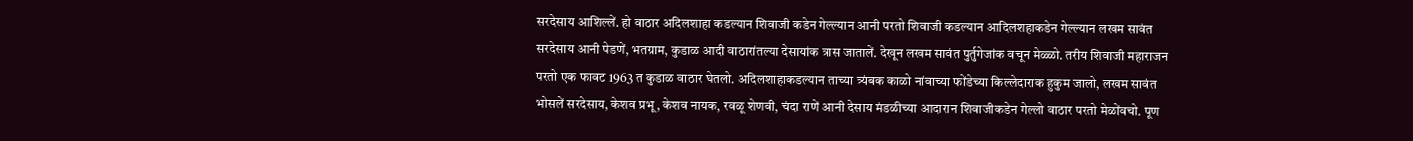सरदेसाय आशिल्लें. हो वाठार अदिलशाहा कडल्यान शिवाजी कडेन गेल्ल्यान आनी परतो शिवाजी कडल्यान आदिलशहाकडेन गेल्ल्यान लखम सावंत सरदेसाय आनी पेडणें, भतग्राम, कुडाळ आदी वाठारांतल्या देसायांक त्रास जातालें. देखून लखम सावंत पुर्तुगेजांक वचून मेळ्ळो. तरीय शिवाजी महाराजन परतो एक फावट 1963 त कुडाळ वाठार घेतलो. अदिलशाहाकडल्यान ताच्या त्र्यंबक काळो नांवाच्या फोंडेच्या किल्लेदाराक हुकुम जालो, लखम सावंत भोसलें सरदेसाय, केशव प्रभू, केशव नायक, रवळू शेणवी, चंदा राणें आनी देसाय मंडळीच्या आदारान शिवाजीकडेन गेल्लो वाठार परतो मेळोंवचो. पूण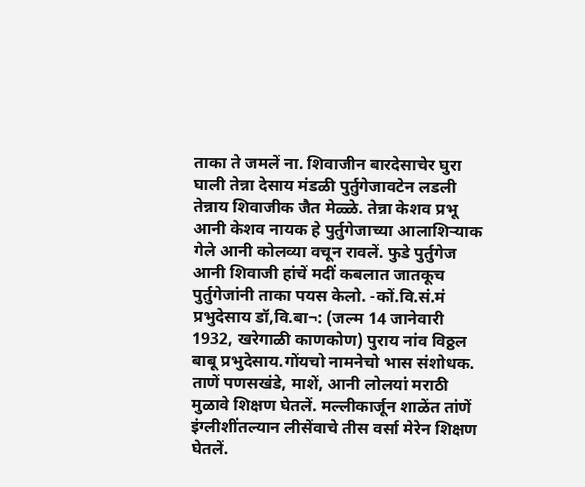ताका ते जमलें ना. शिवाजीन बारदेसाचेर घुरा घाली तेन्ना देसाय मंडळी पुर्तुगेजावटेन लडली तेन्नाय शिवाजीक जैत मेळ्ळे. तेन्ना केशव प्रभू आनी केशव नायक हे पुर्तुगेजाच्या आलाशिऱ्याक गेले आनी कोलव्या वचून रावलें. फुडे पुर्तुगेज आनी शिवाजी हांचें मदीं कबलात जातकूच पुर्तुगेजांनी ताका पयस केलो. -कों.वि.सं.मं
प्रभुदेसाय डॉ,वि.बा¬: (जल्म 14 जानेवारी 1932, खरेगाळी काणकोण) पुराय नांव विठ्ठल बाबू प्रभुदेसाय.गोंयचो नामनेचो भास संशोधक. ताणें पणसखंडे, माशें, आनी लोलयां मराठी मुळावे शिक्षण घेतलें. मल्लीकार्जून शाळेंत तांणें इंग्लीशींतल्यान लीसेंवाचे तीस वर्सा मेरेन शिक्षण घेतलें.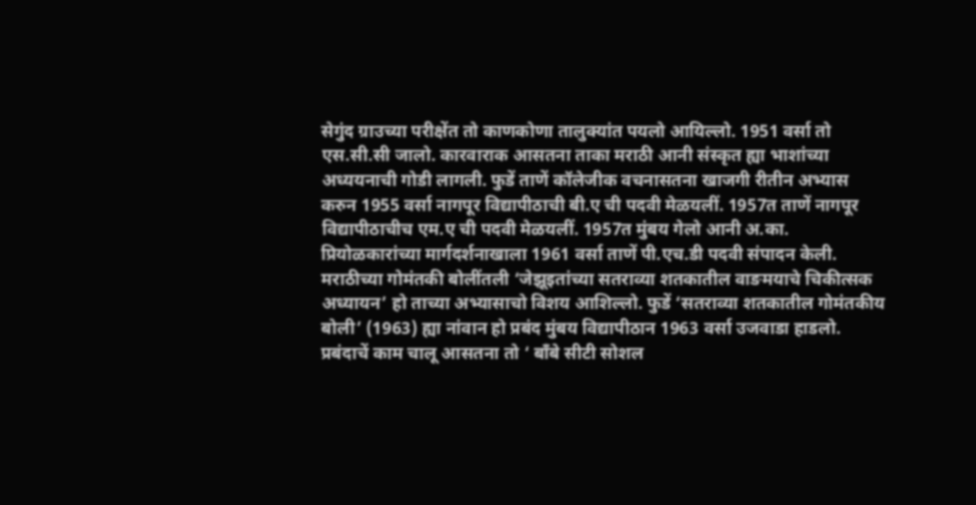सेगुंद ग्राउच्या परीक्षेंत तो काणकोणा तालुक्यांत पयलो आयिल्लो. 1951 वर्सा तो एस.सी.सी जालो. कारवाराक आसतना ताका मराठी आनी संस्कृत ह्या भाशांच्या अध्ययनाची गोडी लागली. फुडें ताणें कॉलेजीक वचनासतना खाजगी रीतीन अभ्यास करुन 1955 वर्सा नागपूर विद्यापीठाची बी.ए ची पदवी मेळयलीं. 1957त ताणें नागपूर विद्यापीठाचीच एम.ए ची पदवी मेळयलीं. 1957त मुंबय गेलो आनी अ.का. प्रियोळकारांच्या मार्गदर्शनाखाला 1961 वर्सा ताणें पी.एच.डी पदवी संपादन केली. मराठीच्या गोमंतकी बोलींतली ‘जेझूइतांच्या सतराव्या शतकातील वाङमयाचे चिकीत्सक अध्यायन’ हो ताच्या अभ्यासाचो विशय आशिल्लो. फुडें ‘सतराव्या शतकातील गोमंतकीय बोली’ (1963) ह्या नांवान हो प्रबंद मुंबय विद्यापीठान 1963 वर्सा उजवाडा हाडलो. प्रबंदाचें काम चालू आसतना तो ‘ बॉंबे सीटी सोशल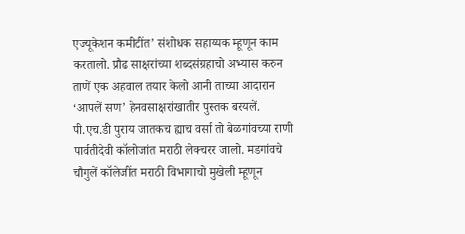एज्यूकेशन कमीटींत’ संशोधक सहाय्यक म्हूणून काम करतालो. प्रौढ साक्षरांच्या शब्दसंग्रहाचो अभ्यास करुन ताणें एक अहवाल तयार केलो आनी ताच्या आदारान ‘आपलें सण’ हेनवसाक्षरांखातीर पुस्तक बरयलें. पी.एच.डी पुराय जातकच ह्याच वर्सा तो बेळगांवच्या राणी पार्वतीदेवी कॉलोजांत मराठी लेक्चरर जालो. मडगांवचे चौगुलें कॉलेजींत मराठी विभागाचो मुखेली म्हूणून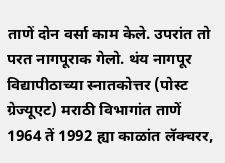ताणें दोन वर्सा काम केले. उपरांत तो परत नागपूराक गेलो. थंय नागपूर विद्यापीठाच्या स्नातकोत्तर (पोस्ट ग्रेज्यूएट) मराठी विभागांत ताणें 1964 तें 1992 ह्या काळांत लॅक्चरर,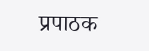प्रपाठक